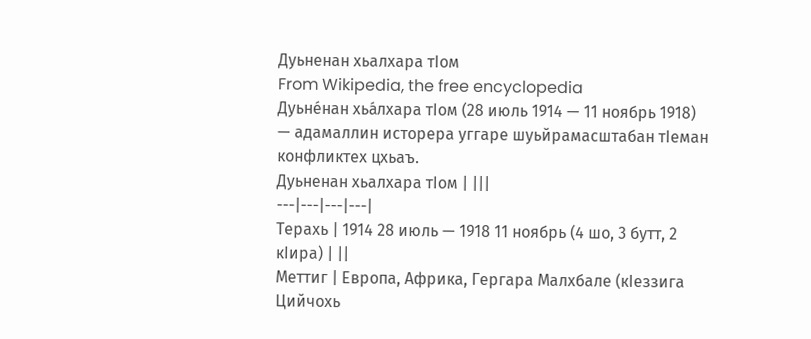Дуьненан хьалхара тӀом
From Wikipedia, the free encyclopedia
Дуьне́нан хьа́лхара тӀом (28 июль 1914 — 11 ноябрь 1918) — адамаллин исторера уггаре шуьйрамасштабан тӀеман конфликтех цхьаъ.
Дуьненан хьалхара тӀом | |||
---|---|---|---|
Терахь | 1914 28 июль — 1918 11 ноябрь (4 шо, 3 бутт, 2 кӀира) | ||
Меттиг | Европа, Африка, Гергара Малхбале (кӀеззига Цийчохь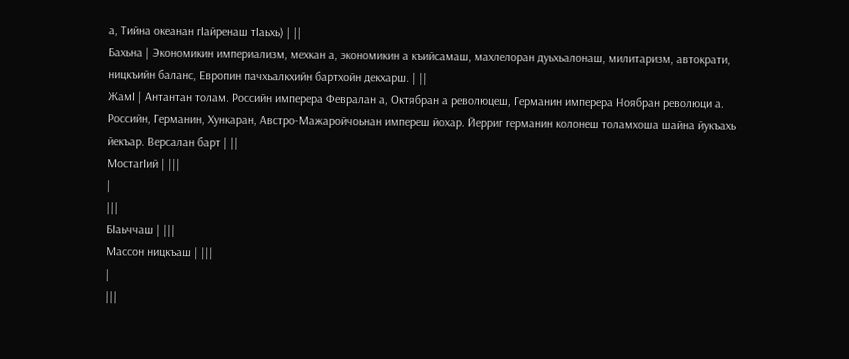а, Тийна океанан гӀайренаш тӀаьхь) | ||
Бахьна | Экономикин империализм, мехкан а, экономикин а къийсамаш, махлелоран дуьхьалонаш, милитаризм, автократи, ницкъийн баланс, Европин пачхьалкхийн бартхойн декхарш. | ||
ЖамӀ | Антантан толам. Российн имперера Февралан а, Октябран а революцеш, Германин имперера Ноябран революци а. Российн, Германин, Хункаран, Австро-Мажаройчоьнан импереш йохар. Йерриг германин колонеш толамхоша шайна йукъахь йекъар. Версалан барт | ||
МостагӀий | |||
|
|||
БӀаьччаш | |||
Массон ницкъаш | |||
|
|||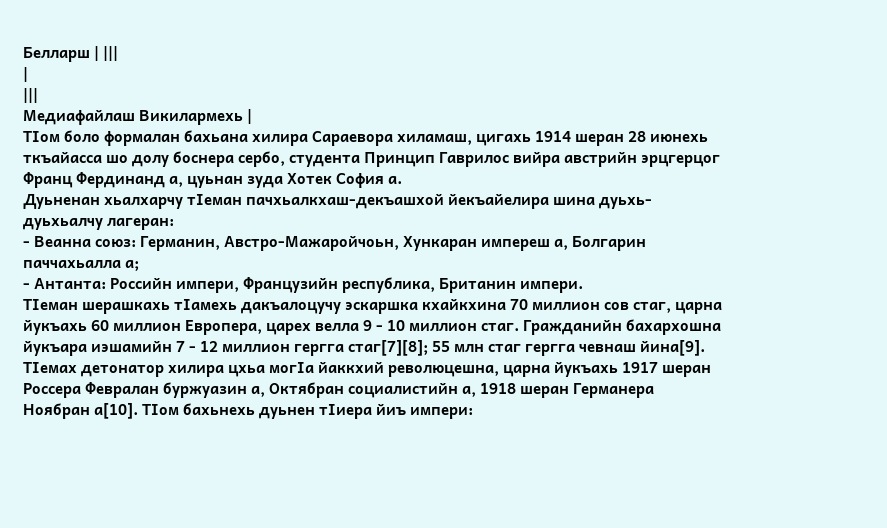Белларш | |||
|
|||
Медиафайлаш Викилармехь |
ТӀом боло формалан бахьана хилира Сараевора хиламаш, цигахь 1914 шеран 28 июнехь ткъайасса шо долу боснера сербо, студента Принцип Гаврилос вийра австрийн эрцгерцог Франц Фердинанд а, цуьнан зуда Хотек София а.
Дуьненан хьалхарчу тӀеман пачхьалкхаш-декъашхой йекъайелира шина дуьхь-дуьхьалчу лагеран:
- Веанна союз: Германин, Австро-Мажаройчоьн, Хункаран импереш а, Болгарин паччахьалла а;
- Антанта: Российн импери, Французийн республика, Британин импери.
ТӀеман шерашкахь тӀамехь дакъалоцучу эскаршка кхайкхина 70 миллион сов стаг, царна йукъахь 60 миллион Европера, царех велла 9 - 10 миллион стаг. Гражданийн бахархошна йукъара иэшамийн 7 - 12 миллион гергга стаг[7][8]; 55 млн стаг гергга чевнаш йина[9]. ТӀемах детонатор хилира цхьа могӀа йаккхий революцешна, царна йукъахь 1917 шеран Россера Февралан буржуазин а, Октябран социалистийн а, 1918 шеран Германера Ноябран а[10]. ТӀом бахьнехь дуьнен тӀиера йиъ импери: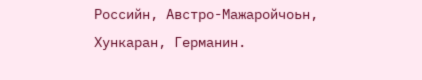Российн, Австро-Мажаройчоьн, Хункаран, Германин.